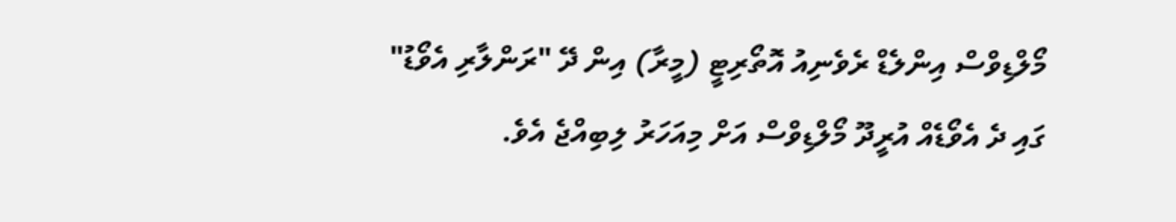މޯލްޑިވްސް އިންލެޑް ރެވެނިއު އޮތޯރިޓީ (މީރާ) އިން ދޭ "ރަންލާރި އެވޯޑު" ގައި ދެ އެވޯޑެއް އުރީދޫ މޯލްޑިވްސް އަށް މިއަހަރު ލިބިއްޖެ އެވެ.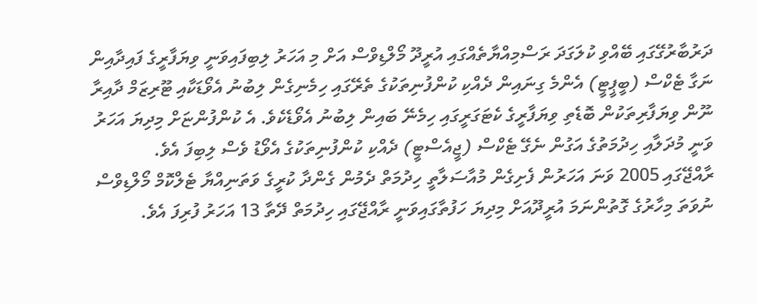ދަރުބާރުގޭގައި ބޭއްވި ކުލަގަދަ ރަސްމިއްޔާތެއްގައި އުރީދޫ މޯލްޑިވްސް އަށް މި އަހަރު ލިބިފައިވަނީ ވިޔަފާރީގެ ފައިދާއިން ނަގާ ޓެކްސް (ބީޕީޓީ) އެންމެ ގިނައިން ދެއްކި ކުންފުނިތަކުގެ ތެރޭގައި ހިމެނިގެން ލިބުނު އެވޯޑަކާއި ޓޫރިޒަމް ދާއިރާ ނޫން ވިޔަފާރިތަކުން ބޮޑެތި ވިޔަފާރީގެ ކެޓަގަރީގައި ހިމެނޭ ބައިން ލިބުނު އެވޯޑެކެވެ. އެ ކުންފުންޏަށް މިދިޔަ އަހަރު ވަނީ މުދަލާއި ހިދުމަތުގެ އަގުން ނެގޭ ޓެކްސް (ޖީއެސްޓީ) ދެއްކި ކުންފުނިތަކުގެ އެވޯޑު ވެސް ލިބިފަ އެވެ.
ރާއްޖޭގައި 2005 ވަނަ އަހަރުން ފެށިގެން މުއާސަލާތީ ހިދުމަތް ދެމުން ގެންދާ ކުރީގެ ވަތަނިއްޔާ ޓެލްކޮމް މޯލްޑިވްސް ނުވަތަ މިހާރުގެ ގޮތުންނަމަ އުރީދޫއަށް މިދިޔަ ހަފުތާގައިވަނީ ރާއްޖޭގައި ހިދުމަތް ދޭތާ 13 އަހަރު ފުރިފަ އެވެ.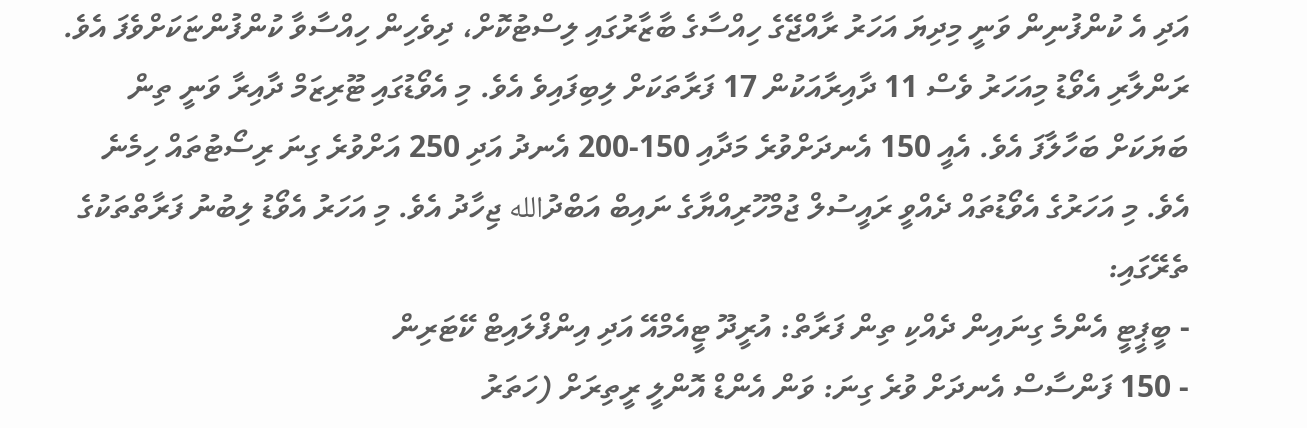އަދި އެ ކުންފުނިން ވަނީ މިދިޔަ އަހަރު ރާއްޖޭގެ ހިއްސާގެ ބާޒާރުގައި ލިސްޓުކޮށް، ދިވެހިން ހިއްސާވާ ކުންފުންޏަކަށްވެފަ އެވެ.
ރަންލާރި އެވޯޑު މިއަހަރު ވެސް 11 ދާއިރާއަކުން 17 ފަރާތަކަށް ލިބިފައިވެ އެވެ. މި އެވޯޑުގައި ޓޫރިޒަމް ދާއިރާ ވަނީ ތިން ބަޔަކަށް ބަހާލާފަ އެވެ. އެއީ 150 އެނދަށްވުރެ މަދާއި 150-200 އެނދު އަދި 250 އަށްވުރެ ގިނަ ރިސޯޓުތައް ހިމެނެ އެވެ. މި އަހަރުގެ އެވޯޑުތައް ދެއްވީ ރައީސުލް ޖުމްހޫރިއްޔާގެ ނައިބް އަބްދުالله ޖިހާދު އެވެ. މި އަހަރު އެވޯޑު ލިބުނު ފަރާތްތަކުގެ ތެރޭގައި:
- ބީޕީޓީ އެންމެ ގިނައިން ދެއްކި ތިން ފަރާތް: އުރީދޫ ޓީއެމްއޭ އަދި އިންފްލައިޓް ކޭޓަރިން
- 150 ފަންސާސް އެނދަށް ވުރެ ގިނަ: ވަން އެންޑް އޮންލީ ރީތިރަށް (ހަތަރު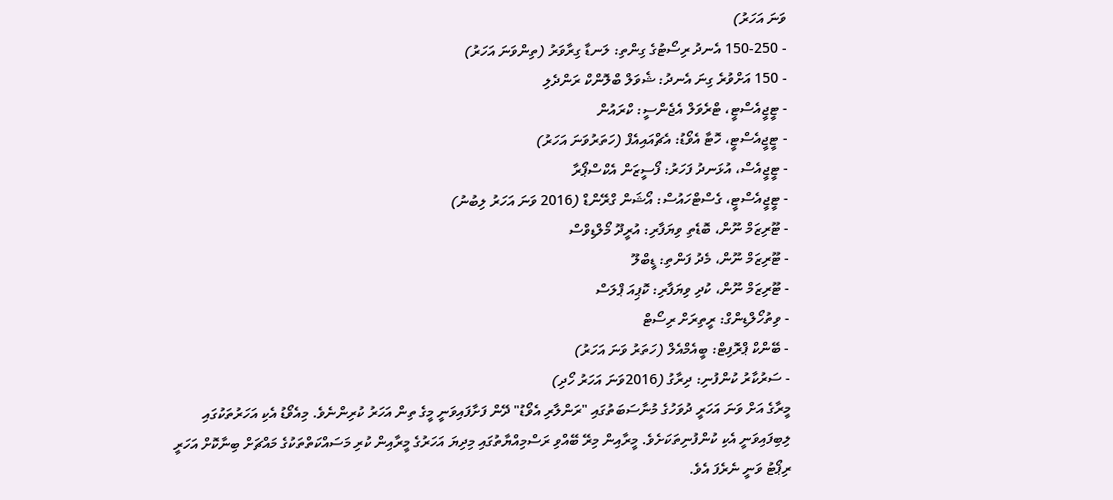ވަނަ އަހަރު)
- 150-250 އެނދު ރިސޯޓުގެ ގިންތި: ލަނޑާ ގިރާވަރު (ތިންވަނަ އަހަރު)
- 150 އަށްވުރެ ގިނަ އެނދު: ޝެވަލް ބްލޮންކް ރަންދެލި
- ޓީޖީއެސްޓީ، ޓްރެވަލް އެޖެންސީ: ކްރައުން
- ޓީޖީއެސްޓީ، ހޮޓާ އެވޯޑު: އެޗްއައިއެފް (ހަތަރުވަނަ އަހަރު)
- ޓީޖީއެސް، އުޅަނދު ފަހަރު: ފޯސީޒަން އެކްސްޕޯރާ
- ޓީޖީއެސްޓީ، ގެސްޓްހައުސް: އޯޝަން ގްރޭންޑް (2016 ވަނަ އަހަރު ލިބުނު)
- ޓޫރިޒަމް ނޫން، ބޮޑެތި ވިޔަފާރި: އުރީދޫ މޯލްޑިވްސް
- ޓޫރިޒަމް ނޫން، މެދު ފަންތި: ޑީބްލޫ
- ޓޫރިޒަމް ނޫން، ކުދި ވިޔަފާރި: ކޮޕިއަ ޕްލަސް
- ވިތުހޯލްޑިންގް: ރީތިރަށް ރިސޯޓް
- ބޭންކް ޕްރޮފިޓް: ބީއެމްއެލް (ހަތަރު ވަނަ އަހަރު)
- ސަރުކާރު ކުންފުނި: ދިރާގު (2016ވަނަ އަހަރު ހޯދި)
މީރާގެ އަށް ވަނަ އަހަރީ ދުވަހުގެ މުނާސަބަތުގައި "ރަންލާރި އެވޯޑު" ދޭން ފަށާފައިވަނީ މީގެ ތިން އަހަރު ކުރިންނެވެ. މިއެވޯޑު އެކި އަހަރުތަކުގައި ލިބިފައިވަނީ އެކި ކުންފުނިތަކަށެވެ. މީރާއިން މިރޭ ބޭއްވި ރަސްމިއްޔާތުގައި މިދިޔަ އަހަރުގެ މީރާއިން ކުރި މަސައްކަތްތަކުގެ މައްޗަށް ބިނާކޮށް އަހަރީ ރިޕޯޓު ވަނީ ނެރެފަ އެވެ.